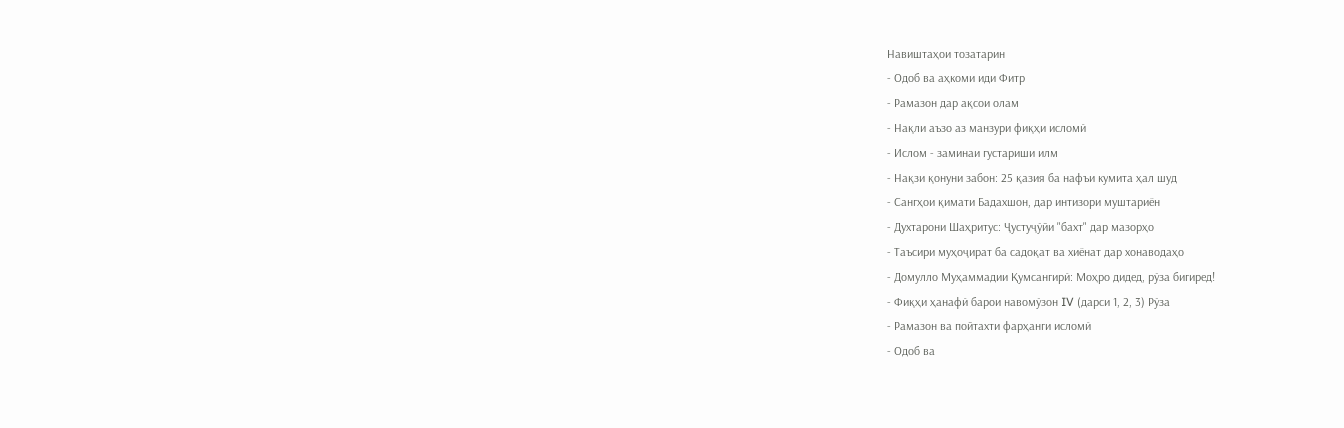Навиштаҳои тозатарин
- Одоб ва аҳкоми иди Фитр
- Рамазон дар ақсои олам
- Нақли аъзо аз манзури фиқҳи исломӣ
- Ислом - заминаи густариши илм
- Нақзи қонуни забон: 25 қазия ба нафъи кумита ҳал шуд
- Сангҳои қимати Бадахшон, дар интизори муштариён
- Духтарони Шаҳритус: Ҷустуҷӯйи "бахт" дар мазорҳо
- Таъсири муҳоҷират ба садоқат ва хиёнат дар хонаводаҳо
- Домулло Муҳаммадии Қумсангирӣ: Моҳро дидед, рӯза бигиред!
- Фиқҳи ҳанафӣ барои навомӯзон IV (дарси 1, 2, 3) Рӯза
- Рамазон ва пойтахти фарҳанги исломӣ
- Одоб ва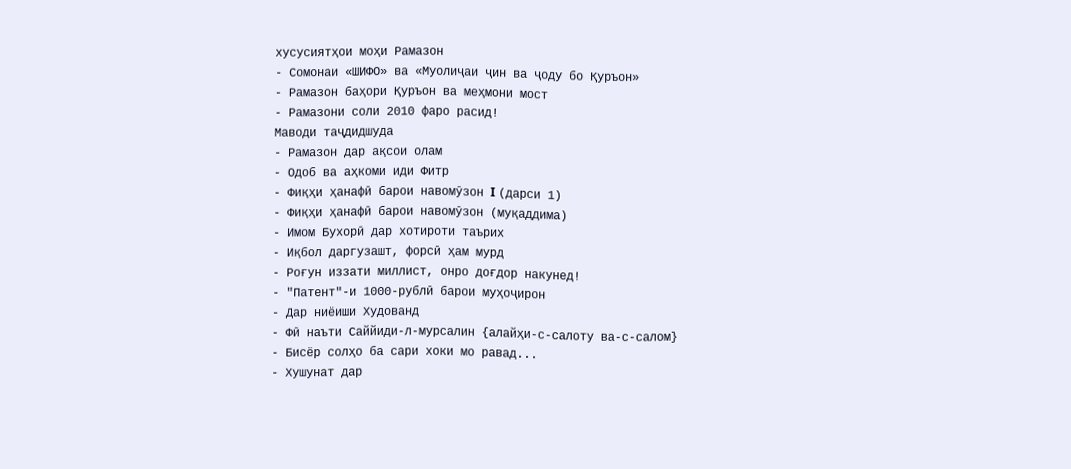хусусиятҳои моҳи Рамазон
- Сомонаи «ШИФО» ва «Муолиҷаи ҷин ва ҷоду бо Қуръон»
- Рамазон баҳори Қуръон ва меҳмони мост
- Рамазони соли 2010 фаро расид!
Маводи таҷдидшуда
- Рамазон дар ақсои олам
- Одоб ва аҳкоми иди Фитр
- Фиқҳи ҳанафӣ барои навомӯзон I (дарси 1)
- Фиқҳи ҳанафӣ барои навомӯзон (муқаддима)
- Имом Бухорӣ дар хотироти таърих
- Иқбол даргузашт, форсӣ ҳам мурд
- Роғун иззати миллист, онро доғдор накунед!
- "Патент"-и 1000-рублӣ барои муҳоҷирон
- Дар ниёиши Худованд
- Фӣ наъти Саййиди-л-мурсалин {алайҳи-с-салоту ва-с-салом}
- Бисёр солҳо ба сари хоки мо равад...
- Хушунат дар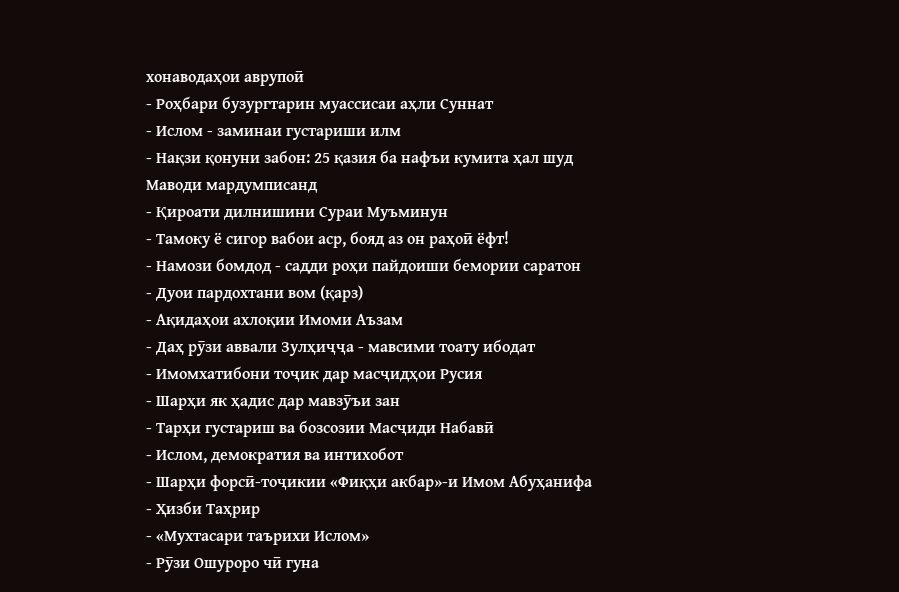хонаводаҳои аврупоӣ
- Роҳбари бузургтарин муассисаи аҳли Суннат
- Ислом - заминаи густариши илм
- Нақзи қонуни забон: 25 қазия ба нафъи кумита ҳал шуд
Маводи мардумписанд
- Қироати дилнишини Сураи Муъминун
- Тамоку ё сигор вабои аср, бояд аз он раҳоӣ ёфт!
- Намози бомдод - садди роҳи пайдоиши бемории саратон
- Дуои пардохтани вом (қарз)
- Ақидаҳои ахлоқии Имоми Аъзам
- Даҳ рӯзи аввали Зулҳиҷҷа - мавсими тоату ибодат
- Имомхатибони тоҷик дар масҷидҳои Русия
- Шарҳи як ҳадис дар мавзӯъи зан
- Тарҳи густариш ва бозсозии Масҷиди Набавӣ
- Ислом, демократия ва интихобот
- Шарҳи форсӣ-тоҷикии «Фиқҳи акбар»-и Имом Абуҳанифа
- Ҳизби Таҳрир
- «Мухтасари таърихи Ислом»
- Рӯзи Oшуроро чӣ гуна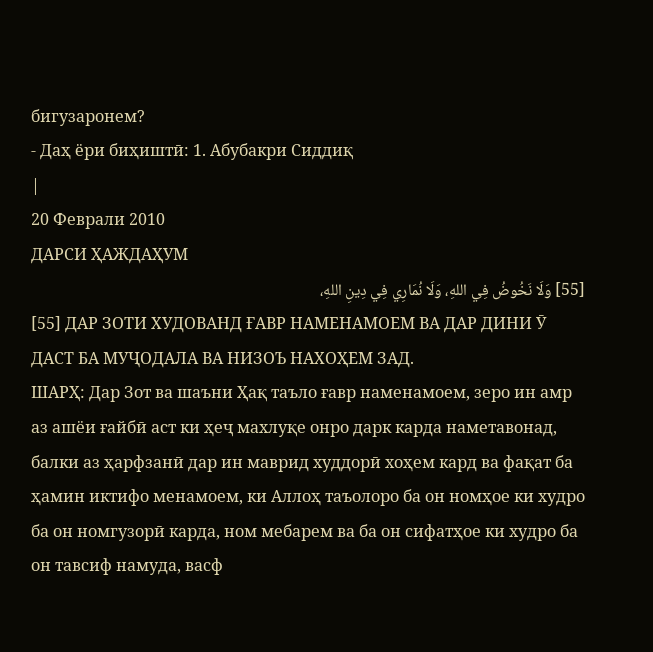бигузаронем?
- Даҳ ёри биҳиштӣ: 1. Абубакри Сиддиқ
|
20 Феврали 2010
ДАРСИ ҲАЖДАҲУМ
[55] وَلَا نَخُوضُ فِي اللهِ، وَلَا نُمَارِي فِي دِينِ اللهِ،
[55] ДАР ЗОТИ ХУДОВАНД ҒАВР НАМЕНАМОЕМ ВА ДАР ДИНИ Ӯ ДАСТ БА МУҶОДАЛА ВА НИЗОЪ НАХОҲЕМ ЗАД.
ШАРҲ: Дар Зот ва шаъни Ҳақ таъло ғавр наменамоем, зеро ин амр аз ашёи ғайбӣ аст ки ҳеҷ махлуқе онро дарк карда наметавонад, балки аз ҳарфзанӣ дар ин маврид худдорӣ хоҳем кард ва фақат ба ҳамин иктифо менамоем, ки Аллоҳ таъолоро ба он номҳое ки худро ба он номгузорӣ карда, ном мебарем ва ба он сифатҳое ки худро ба он тавсиф намуда, васф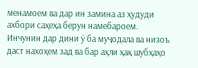менамоем ва дар ин замина аз ҳудуди ахбори саҳеҳа берун намебароем. Инчунин дар дини ӯ ба муҷодала ва низоъ даст нахоҳем зад ва бар аҳли ҳақ шубҳаҳо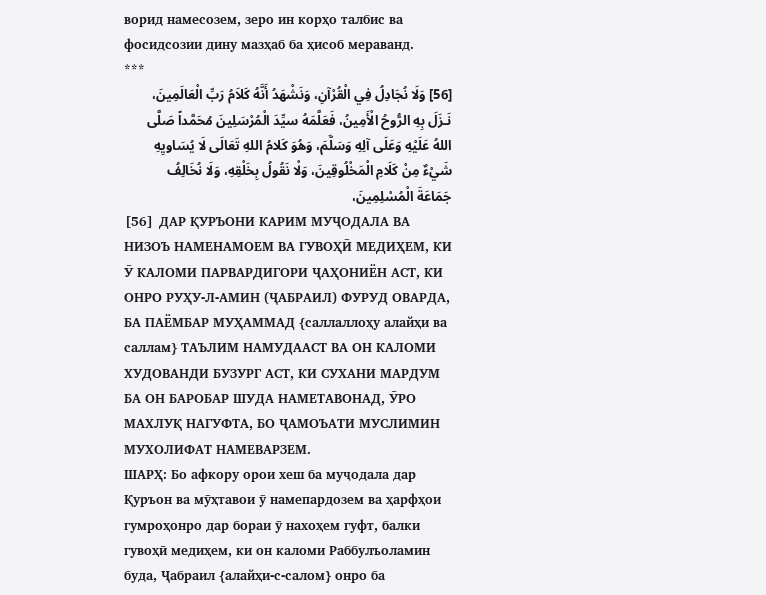ворид намесозем, зеро ин корҳо талбис ва фосидсозии дину мазҳаб ба ҳисоб мераванд.
***
[56] وَلَا نُجَادِلُ فِي الْقُرْآنِ، وَنَشْهَدُ أَنَّهُ كَلاَمُ رَبِّ الْعَالَمِينَ، نَـزَلَ بِهِ الرُّوحُ الْأَمِينُ، فَعَلَّمَهُ سيِّدَ الْمُرْسَلِينَ مُحَمَّداً صَلَّى اللهُ عَلَيْهِ وَعَلَى آلِهِ وَسَلَّمَ، وَهُوَ كَلامُ اللهِ تَعَالَى لَا يُسَاويِهِ شَيْءٌ مِنْ كَلَامِ الْمَخْلُوقِينَ، وَلْا نَقُولُ بِخَلْقِهِ، وَلَا نُخَالِفُ جَمَاعَةَ الْمُسْلِمِينَ،
[56] ДАР ҚУРЪОНИ КАРИМ МУҶОДАЛА ВА НИЗОЪ НАМЕНАМОЕМ ВА ГУВОҲӢ МЕДИҲЕМ, КИ Ӯ КАЛОМИ ПАРВАРДИГОРИ ҶАҲОНИЁН АСТ, КИ ОНРО РУҲУ-Л-АМИН (ҶАБРАИЛ) ФУРУД ОВАРДА, БА ПАЁМБАР МУҲАММАД {саллаллоҳу алайҳи ва саллам} ТАЪЛИМ НАМУДААСТ ВА ОН КАЛОМИ ХУДОВАНДИ БУЗУРГ АСТ, КИ СУХАНИ МАРДУМ БА ОН БАРОБАР ШУДА НАМЕТАВОНАД, ӮРО МАХЛУҚ НАГУФТА, БО ҶАМОЪАТИ МУСЛИМИН МУХОЛИФАТ НАМЕВАРЗЕМ.
ШАРҲ: Бо афкору орои хеш ба муҷодала дар Қуръон ва мӯҳтавои ӯ намепардозем ва ҳарфҳои гумроҳонро дар бораи ӯ нахоҳем гуфт, балки гувоҳӣ медиҳем, ки он каломи Раббулъоламин буда, Ҷабраил {алайҳи-с-салом} онро ба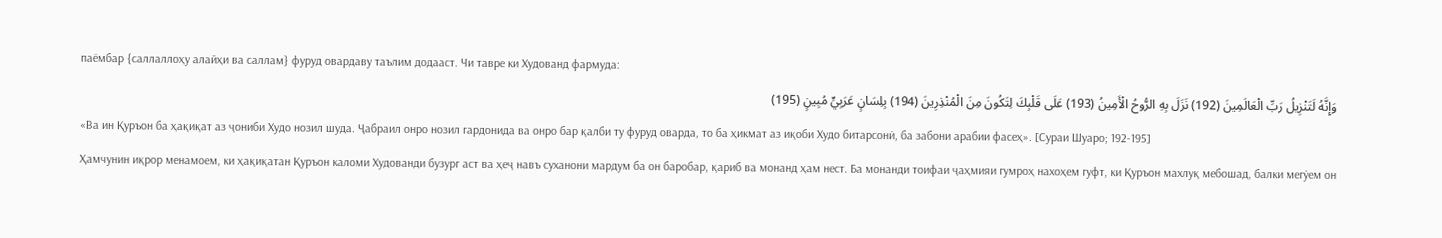паёмбар {саллаллоҳу алайҳи ва саллам} фуруд овардаву таълим додааст. Чи тавре ки Худованд фармуда:
وَإِنَّهُ لَتَنْزِيلُ رَبِّ الْعَالَمِينَ (192) نَزَلَ بِهِ الرُّوحُ الْأَمِينُ (193) عَلَى قَلْبِكَ لِتَكُونَ مِنَ الْمُنْذِرِينَ (194) بِلِسَانٍ عَرَبِيٍّ مُبِينٍ (195)
«Ва ин Қуръон ба ҳақиқат аз ҷониби Худо нозил шуда. Ҷабраил онро нозил гардонида ва онро бар қалби ту фуруд оварда, то ба ҳикмат аз иқоби Худо битарсонӣ, ба забони арабии фасеҳ». [Сураи Шуаро; 192-195]
Ҳамчунин иқрор менамоем, ки ҳақиқатан Қуръон каломи Худованди бузург аст ва ҳеҷ навъ суханони мардум ба он баробар, қариб ва монанд ҳам нест. Ба монанди тоифаи ҷаҳмияи гумроҳ нахоҳем гуфт, ки Қуръон махлуқ мебошад, балки мегӯем он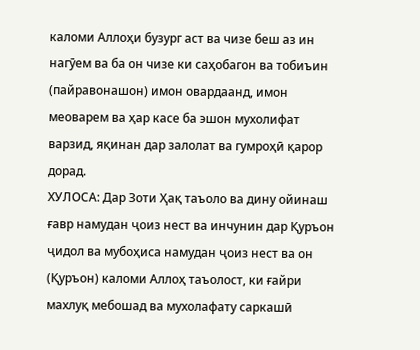каломи Аллоҳи бузург аст ва чизе беш аз ин нагӯем ва ба он чизе ки саҳобагон ва тобиъин (пайравонашон) имон овардаанд, имон меоварем ва ҳар касе ба эшон мухолифат варзид, яқинан дар залолат ва гумроҳӣ қарор дорад.
ХУЛОСА: Дар Зоти Ҳақ таъоло ва дину ойинаш ғавр намудан ҷоиз нест ва инчунин дар Қуръон ҷидол ва мубоҳиса намудан ҷоиз нест ва он (Қуръон) каломи Аллоҳ таъолост, ки ғайри махлуқ мебошад ва мухолафату саркашӣ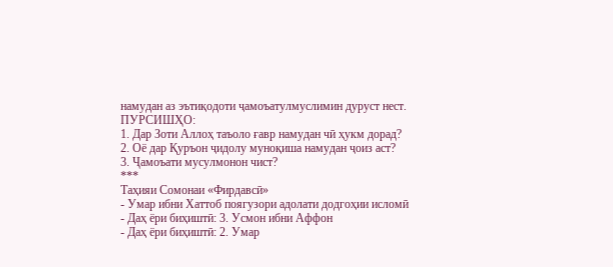намудан аз эътиқодоти ҷамоъатулмуслимин дуруст нест.
ПУРСИШҲО:
1. Дар Зоти Аллоҳ таъоло ғавр намудан чӣ ҳукм дорад?
2. Оё дар Қуръон ҷидолу муноқиша намудан ҷоиз аст?
3. Ҷамоъати мусулмонон чист?
***
Таҳияи Сомонаи «Фирдавсӣ»
- Умар ибни Хаттоб поягузори адолати додгоҳии исломӣ
- Даҳ ёри биҳиштӣ: 3. Усмон ибни Аффон
- Даҳ ёри биҳиштӣ: 2. Умар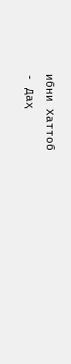ибни Хаттоб
- Даҳ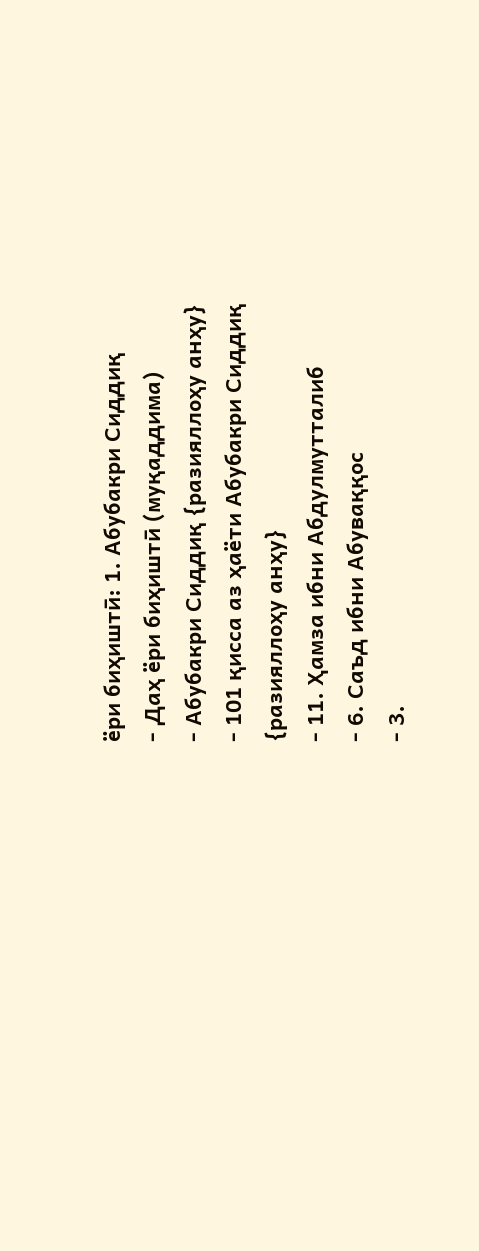ёри биҳиштӣ: 1. Абубакри Сиддиқ
- Даҳ ёри биҳиштӣ (муқаддима)
- Абубакри Сиддиқ {разияллоҳу анҳу}
- 101 қиcса аз ҳаёти Абубакри Сиддиқ {разияллоҳу анҳу}
- 11. Ҳамза ибни Абдулмутталиб
- 6. Саъд ибни Абуваққос
- 3.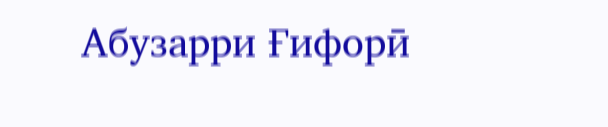Абузарри Ғифорӣ